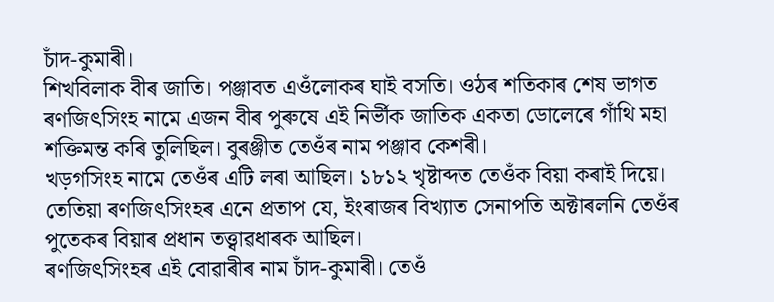চাঁদ-কুমাৰী।
শিখবিলাক বীৰ জাতি। পঞ্জাবত এওঁলোকৰ ঘাই বসতি। ওঠৰ শতিকাৰ শেষ ভাগত ৰণজিৎসিংহ নামে এজন বীৰ পুৰুষে এই নিৰ্ভীক জাতিক একতা ডোলেৰে গাঁথি মহা শক্তিমন্ত কৰি তুলিছিল। বুৰঞ্জীত তেওঁৰ নাম পঞ্জাব কেশৰী।
খড়গসিংহ নামে তেওঁৰ এটি লৰা আছিল। ১৮১২ খৃষ্টাব্দত তেওঁক বিয়া কৰাই দিয়ে। তেতিয়া ৰণজিৎসিংহৰ এনে প্ৰতাপ যে, ইংৰাজৰ বিখ্যাত সেনাপতি অক্টাৰলনি তেওঁৰ পুতেকৰ বিয়াৰ প্ৰধান তত্ত্বাৱধাৰক আছিল।
ৰণজিৎসিংহৰ এই বোৱাৰীৰ নাম চাঁদ-কুমাৰী। তেওঁ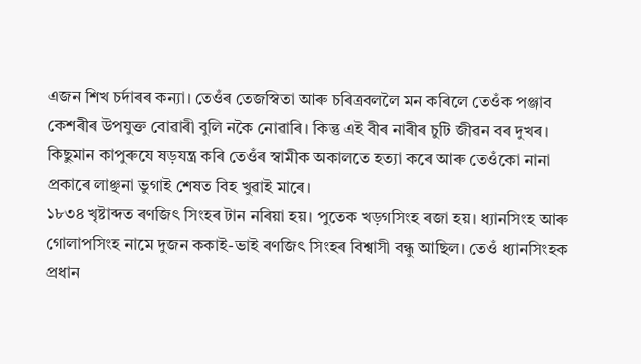এজন শিখ চৰ্দাৰৰ কন্যা। তেওঁৰ তেজস্বিতা আৰু চৰিত্ৰবললৈ মন কৰিলে তেওঁক পঞ্জাব কেশৰীৰ উপযুক্ত বোৱাৰী বুলি নকৈ নোৱাৰি। কিন্তু এই বীৰ নাৰীৰ চুটি জীৱন বৰ দুখৰ। কিছুমান কাপুৰুযে ষড়যন্ত্ৰ কৰি তেওঁৰ স্বামীক অকালতে হত্যা কৰে আৰু তেওঁকো নানা প্ৰকাৰে লাঞ্ছনা ভুগাই শেষত বিহ খুৱাই মাৰে।
১৮৩৪ খৃষ্টাব্দত ৰণজিৎ সিংহৰ টান নৰিয়া হয়। পুতেক খড়গসিংহ ৰজা হয়। ধ্যানসিংহ আৰু গোলাপসিংহ নামে দুজন ককাই-ভাই ৰণজিৎ সিংহৰ বিশ্বাসী বন্ধু আছিল। তেওঁ ধ্যানসিংহক প্ৰধান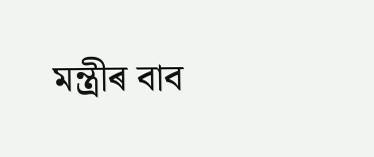মন্ত্ৰীৰ বাব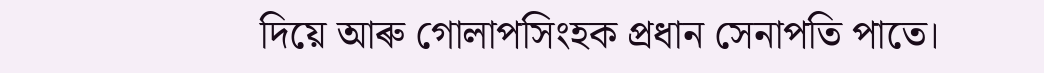দিয়ে আৰু গোলাপসিংহক প্ৰধান সেনাপতি পাতে।